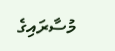މުސާރައިގެ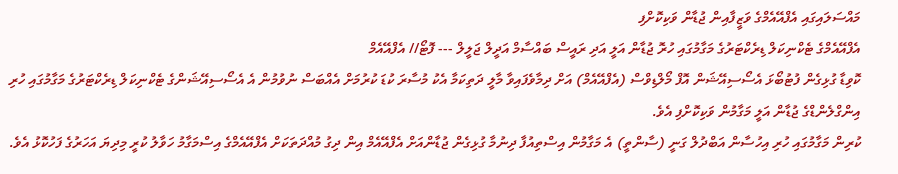މައްސަލައިގައި އެފްއޭއެމްގެ ވަޒީފާއިން ޖުޑާން ވަކިކޮށްފި
އެފްއޭއެމްގެ ޓެކްނިކަލް ޑިރެކްޓަރުގެ މަގާމުގައި ހުރޮ ޖުޑާން އަލީ އަދި ރައީސް ބައްސާމް އަދީލް ޖަލީލް --- ފޮޓޯ// އެފްއޭއެމް
ކޮވިޑާ ގުޅިގެން ފުޓުބޯޅަ އެސޯސިއޭޝަން އޮފް މޯލްޑިވްސް (އެފްއޭއެމް) އަށް ދިމާވެފައިވާ މާލީ ދަތިކަމާ އެކު މުސާރަ ކުޑަ ކުރުމަށް އެއްބަސް ނުވުމުން އެ އެސޯސިއޭޝަންގެ ޓެކްނިކަލް ޑިރެކްޓަރުގެ މަގާމުގައި ހުރި އިންގްލެންޑްގެ ޖުޑާން އަލީ މަގާމުން ވަކިކޮށްފި އެވެ.
ކުރިން މަގާމުގައި ހުރި އިހުސާން އަބްދުލް ގަނީ (ސާންތީ) އެ މަގާމުން އިސްތިއުފާ ދިނުމާ ގުޅިގެން ޖުޑާންއަށް އެފްއޭއެމް އިން ދިގު މުއްދަތަކަށް އެފްއޭއެމްގެ އިސްމަގާމު ހަވާލު ކުރީ މިދިޔަ އަހަރުގެ ފަހުކޮޅު އެވެ.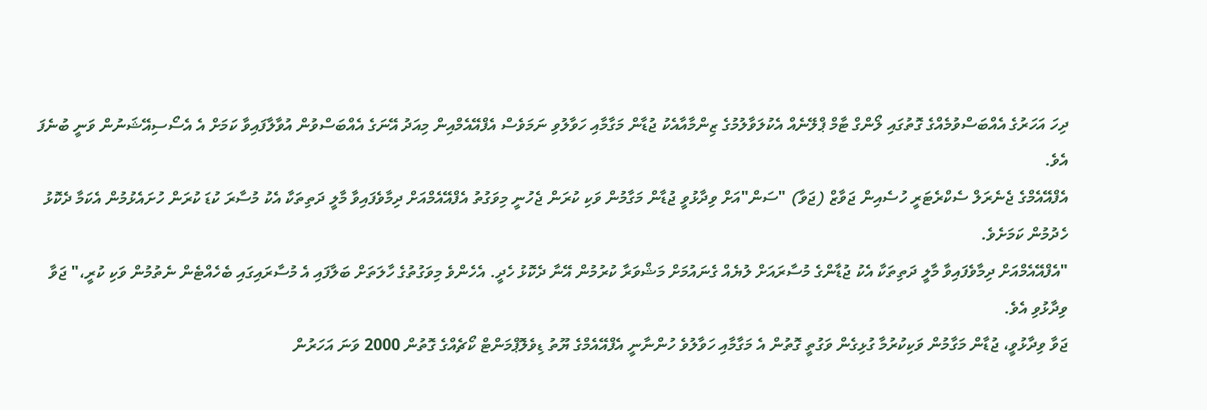ދިހަ އަހަރުގެ އެއްބަސްވުމެއްގެ ގޮތުގައި ލޯންގް ޓާމް ޕްލޭނެއް އެކުލަވާލުމުގެ ޒިންމާއާއެކު ޖުޑާން މަގާމާއި ހަވާލުވި ނަމަވެސް އެފްއޭއެމްއިން މިއަދު އޭނަގެ އެއްބަސްވުން އުވާލާފައިވާ ކަމަށް އެ އެސޯސިއޭޝަނުން ވަނީ ބުނެފަ އެވެ.
އެފްއޭއެމްގެ ޖެނެރަލް ސެކްރެޓަރީ ހުސެއިން ޖަވާޒް (ޖަވާ) "ސަން"އަށް ވިދާޅުވީ ޖުޑާން މަގާމުން ވަކި ކުރަން ޖެހުނީ މިވަގުތު އެފްއޭއެމްއަށް ދިމާވެފައިވާ މާލީ ދަތިތަކާ އެކު މުސާރަ ކުޑަ ކުރަން ހުށައެޅުމުން އެކަމާ ދެކޮޅު ހެދުމުން ކަމަށެވެ.
"އެފްއޭއެމްއަށް ދިމާވެފައިވާ މާލީ ދަތިތަކާ އެކު ޖުޑާންގެ މުސާރައަށް ލުޔެއް ގެނައުމަށް މަޝްވަރާ ކުރުމުން އޭނާ ދެކޮޅު ހެދީ. އެހެންވެ މިވަގުތުގެ ހާލަތަށް ބަލާފައި އެ މުސާރައިގައި ބެހެއްޓެން ނެތުމުން ވަކި ކުރީ،" ޖަވާ ވިދާޅުވި އެވެ.
ޖަވާ ވިދާޅުވީ، ޖުޑާން މަގާމުން ވަކިކުރުމާ ގުޅިގެން ވަގުތީ ގޮތުން އެ މަގާމާއި ހަވާލުވެ ހުންނާނީ އެފްއޭއެމްގެ ޔޫތު ޑިވެލޮޕްމަންޓް ކޯޗެއްގެ ގޮތުން 2000 ވަނަ އަހަރުން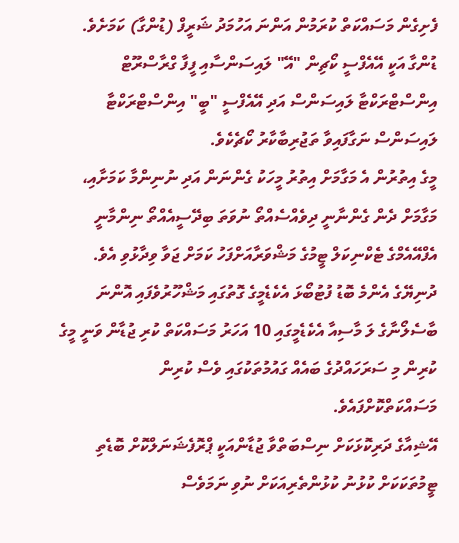ފެށިގެން މަސައްކަތް ކުރަމުން އަންނަ އަހުމަދު ޝަރީފް (ޑުންގާ) ކަމަށެވެ. ޑުންގާ އަކީ އޭއެފްސީ ކޯޗިން "އޭ" ލައިސަންސާއި ފީފާ ގްރާސްރޫޓް އިންސްޓްރަކްޓާ ލައިސަންސް އަދި އޭއެފްސީ "ބީ" އިންސްޓްރަކްޓާ ލައިސަންސް ނަގާފައިވާ ތަޖުރިބާކާރު ކޯޗެކެވެ.
މީގެ އިތުރުން އެ މަގާމަށް އިތުރު މީހަކު ގެންނަން އަދި ނުނިންމާ ކަމަށާއި، މަގާމަށް ދެން ގެންނާނީ ދިވެއްސެއްތޯ ނުވަތަ ބިދޭސީއެއްތޯ ނިންމާނީ އެފްއޭއެމްގެ ޓެކްނިކަލް ޓީމުގެ މަޝްވަރާއަށްފަހު ކަމަށް ޖަވާ ވިދާޅުވި އެވެ.
ދުނިޔޭގެ އެންމެ ބޮޑު ފުޓުބޯޅަ އެކެޑެމީގެ ގޮތުގައި މަޝްހޫރުވެފައި އޮންނަ ބާސެލޯނާގެ ލަ މާސިއާ އެކެޑެމީގައި 10 އަހަރު މަސައްކަތް ކުރި ޖުޑާން ވަނީ މީގެ ކުރިން މި ސަރަހައްދުގެ ބައެއް ގައުމުތަކުގައި ވެސް ކުރިން މަސައްކަތްކޮށްފައެވެ.
އޭޝިއާގެ ދަރިކޮޅަކަށް ނިސްބަތްވާ ޖުޑާންއަކީ ޕްރޮފެޝަނަލްކޮށް ބޮޑެތި ޓީމުތަކަކަށް ކުޅުނު ކުޅުންތެރިއަކަށް ނުވި ނަމަވެސް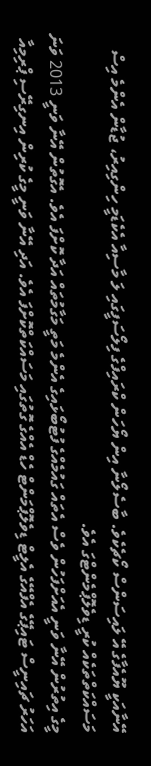އޭނާއަކީ ޔޫއެފާގެ އޭ ލައިސަންސް ކޯޗެކެވެ. ބާސެލޯނާ އިން ޔޯހަން ކްރައިފްގެ ފިލޯސަފީގައި ލަ މާސިއާ އެކެޑަމީ ހިންގިއިރު، ޖުޑާން އެންމެ އިސް މަސައްކަތްތަކެއް ކުރީ ޑިވެލޮޕްމެންޓްގަ އެވެ.
މީގެ އިތުރުން އޭނާ ވަނީ އެއަށްފަހުން ވެސް އެތައް ގައުމެއްގެ ފުޓުބޯޅައިގެ އެންމެ މަތީ މަގާމުތައް އަދާ ކޮށްފަ އެވެ. އެގޮތުން އޭނާ ވަނީ 2013 ވަނަ އަހަރު ޗައިނީސް ޓައިޕޭގެ އެފްއޭގެ އެލީޓް ޑިވެލޮޕްމަންޓް ހެޑް އެއްގެ ގޮތުގައި މަސައްކަތްކޮށްފަ އެވެ. އަދި އޭނާ ވަނީ މީގެ ކުރިން އިނގިރޭސި ޕްރިމިއާ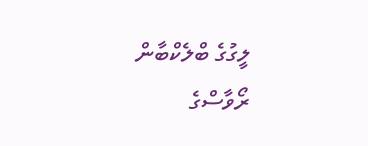ލީގުގެ ބްލެކްބާން ރޯވާސްގެ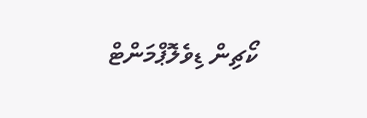ކޯޗިން ޑިވެލޮޕްމަންޓް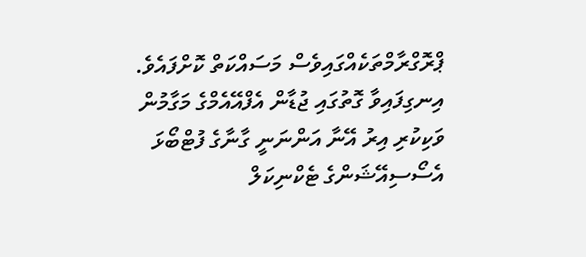ޕްރޮގްރާމްތަކެއްގައިވެސް މަސައްކަތް ކޮށްފައެވެ.
އިނގިފައިވާ ގޮތުގައި ޖުޑާން އެފްއޭއެމްގެ މަގާމުން ވަކިކުރި އިރު އޭނާ އަންނަނީ ގާނާގެ ފުޓްބޯޅަ އެސޯސިއޭޝަންގެ ޓެކްނިކަލް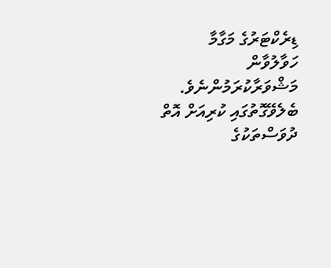ޑިރެކްޓަރުގެ މަގާމާ ހަވާލުވާން މަޝްވަރާކުރަމުންނެވެ. ބެލެވޭގޮތުގައި ކުރިއަށް އޮތް ދުވަސްތަކުގެ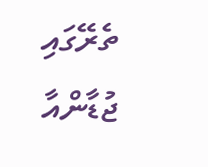ތެރޭގައި ޖުޑާންއާ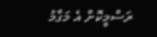ރަސްމީކޮށް އެ މަގާމު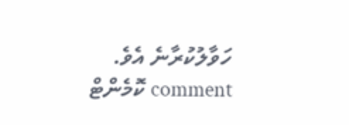ހަވާލުކުރާނެ އެވެ.
comment ކޮމެންޓް